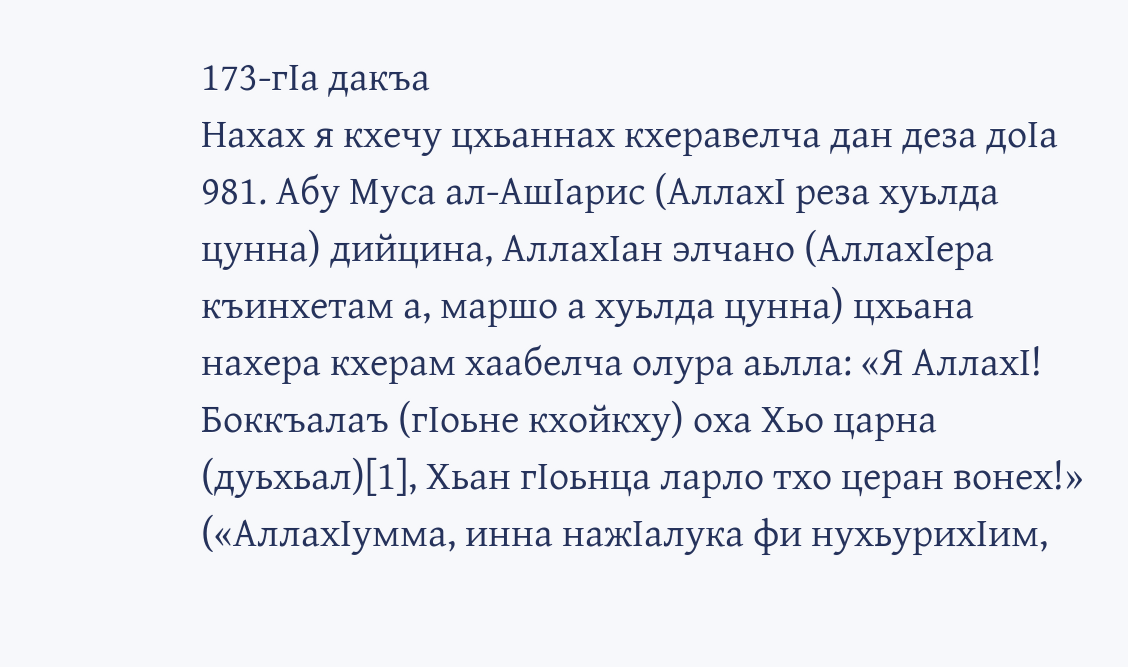173-гIа дакъа
Нахах я кхечу цхьаннах кхеравелча дан деза доIа
981. Абу Муса ал-АшIарис (АллахI реза хуьлда цунна) дийцина, АллахIан элчано (АллахIера къинхетам а, маршо а хуьлда цунна) цхьана нахера кхерам хаабелча олура аьлла: «Я АллахI! Боккъалаъ (гIоьне кхойкху) оха Хьо царна (дуьхьал)[1], Хьан гIоьнца ларло тхо церан вонех!» («АллахIумма, инна нажIалука фи нухьурихIим,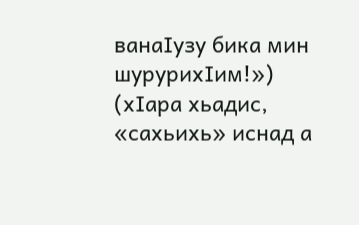ванаIузу бика мин шурурихIим!») (хIара хьадис, «сахьихь» иснад а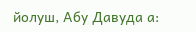йолуш, Абу Давуда а: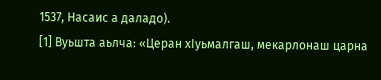1537, Насаис а даладо).
[1] Вуьшта аьлча: «Церан хIуьмалгаш, мекарлонаш царна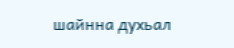шайнна духьал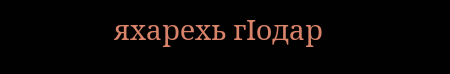яхарехь гIодар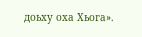доьху оха Хьога».